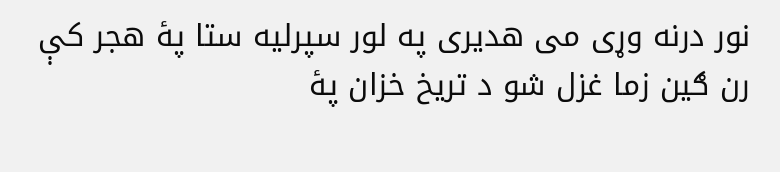نور درنه وړی می هدیری په لور سپرلیه ستا پهٔ هجر کې رن ګین زما غزل شو د تریخ خزان پهٔ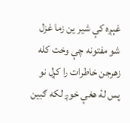غېږه کې شیر ین زما غزل شو مفتونه چې وخت کله زهرجن خاطرات را کړل نو پس لهٔ هغې خوږ لکه ګبین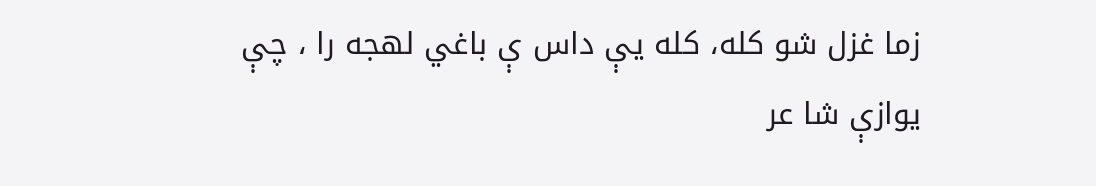زما غزل شو کله، کله یې داس ې باغي لهجه را ، چې یوازې شا عر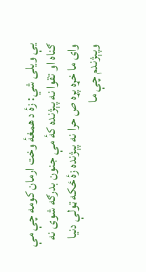یې ویلی شي: زهٔ د همغهٔ وخت ارمان کومه چې مې ګناه او تقوا نه پېژنده کهٔ مې جنون بدرګه شوی نه وای ما خړه پړه ص حرا نه پېژنده زهٔ ځکه ټولې دنیا وپېژندم چې ما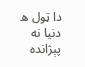دا ټول ه دنیا نه پېژانده